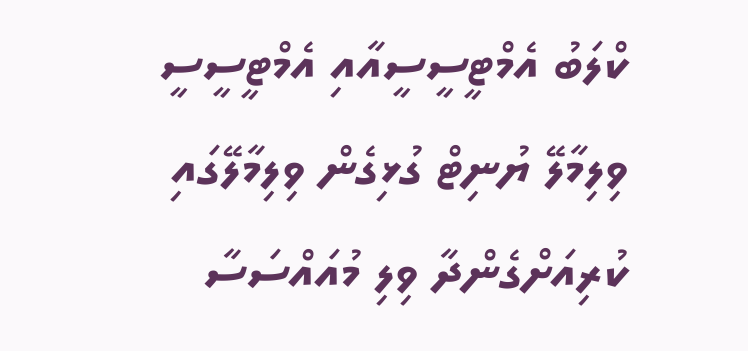ކްލަބު އެމްޓީސީސީއާއި އެމްޓީސީސީ ވިލިމާލޭ ޔުނިޓް ގުޅިގެން ވިލިމާލޭގައި ކުރިއަށްގެންދާ ވިލި މުއައްސަސާ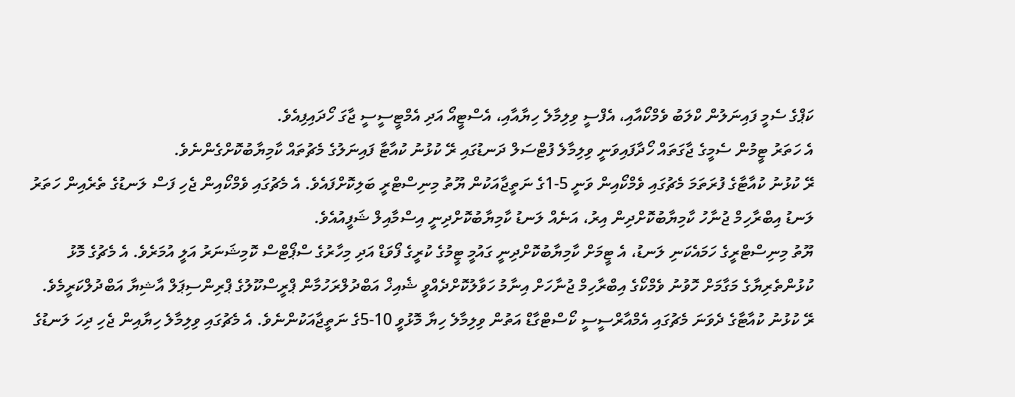ކަޕްގެ ސެމީ ފައިނަލުން ކްލަބު ވެމްކޯއާއި، އެފްސީ ވިލިމާލެ ހިޔާއާއި، އެސްޓީއޯ އަދި އެމްޓީސީސީ ޖާގަ ހޯދައިފިއެވެ.
އެ ހަތަރު ޓީމުން ސެމީގެ ޖާގަތައް ހޯދާފައިވަނީ ވިލިމާލެ ފުޓްސަލް ދަނޑުގައި ރޭ ކުޅުނު ކުއާޓާ ފައިނަލުގެ މެޗުތައް ކާމިޔާބުކޮށްގެންނެވެ.
ރޭ ކުޅުނު ކުއާޓާގެ ފުރަތަމަ މެޗުގައި ވެމްކޯއިން ވަނީ 5-1ގެ ނަތީޖާއަކުން ޔޫތު މިނިސްޓްރީ ބަލިކޮށްފައެވެ. އެ މެޗުގައި ވެމްކޯއިން ޖެހި ފަސް ލަނޑުގެ ތެރެއިން ހަތަރު ލަނޑު އިބްރާހިމް ޖުނާހު ކާމިޔާބުކޮށްދިން އިރު، އަނެއް ލަނޑު ކާމިޔާބުކޮށްދިނީ އިސްމާއިލް ޝަފީއުއެވެ.
ޔޫތު މިނިސްޓްރީގެ ހަމައެކަނި ލަނޑު، އެ ޓީމަށް ކާމިޔާބުކޮށްދިނީ ގައުމީ ޓީމުގެ ކުރީގެ ފޯވަޑް އަދި މިހާރުގެ ސްޕޯޓްސް ކޮމިޝަނަރު އަލީ އުމަރެވެ. އެ މެޗުގެ މޮޅު ކުޅުންތެރިޔާގެ މަގާމަށް ހޮވުނު ވެމްކޯގެ އިބްރާހިމް ޖުނާހަށް އިނާމު ހަވާލުކޮށްދެއްވީ ޝެއިޚް އަބްދުލްރަހުމާން ޕްރީސްކޫލުގެ ޕްރިންސިޕަލް އާޝިޔާ އަބްދުލްކަރީމެވެ.
ރޭ ކުޅުނު ކުއާޓާގެ ދެވަނަ މެޗުގައި އެމްއާރްސީސީ ކޯސްޓްގާޑް އަތުން ވިލިމާލެ ހިޔާ މޮޅުވީ 10-5ގެ ނަތީޖާއަކުންނެވެ. އެ މެޗުގައި ވިލިމާލެ ހިޔާއިން ޖެހި ދިހަ ލަނޑުގެ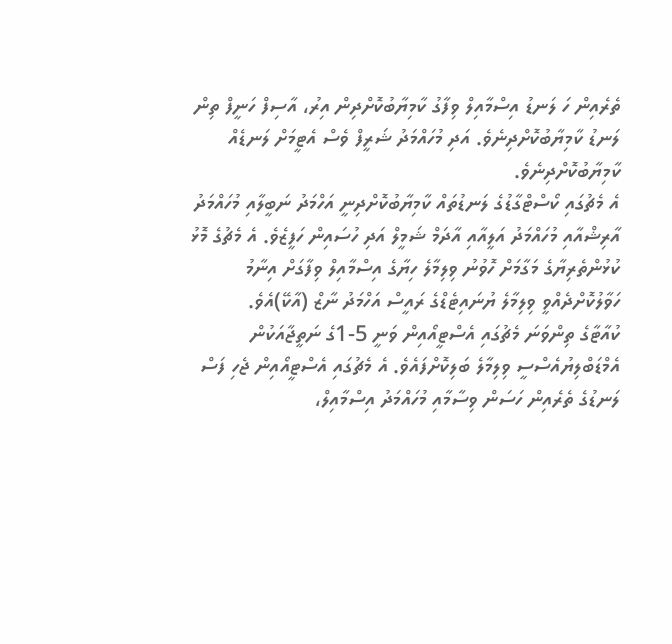ތެރެއިން ހަ ލަނޑު އިސްމާއިލް ވިފާގު ކާމިޔާބުކޮށްދިން އިރު، އާސިފް ހަނީފް ތިން ލަނޑު ކާމިޔާބުކޮށްދިނެވެ. އަދި މުހައްމަދު ޝަރީފް ވެސް އެޓީމަށް ލަނޑެއް ކާމިޔާބުކޮށްދިނެވެ.
އެ މެޗުގައި ކޯސްޓްގާޑުގެ ލަނޑުތައް ކާމިޔާބުކޮށްދިނީ އަހްމަދު ނަބީލާއި މުހައްމަދު އާރިޝްއާއި މުހައްމަދު އަލީއާއި އާދަމް ޝަމީލް އަދި ހުސައިން ހަފީޒެވެ. އެ މެޗުގެ މޮޅު ކުޅުންތެރިޔާގެ މަގާމަށް ހޮވުނު ވިލިމާލެ ހިޔާގެ އިސްމާއިލް ވިފާގަށް އިނާމު ހަވާލުކޮށްދެއްވީ ވިލިމާލެ ޔުނައިޓެޑްގެ ރައީސް އަހްމަދު ނާޒް (އާކޭ)އެވެ.
ކުއާޓާގެ ތިންވަނަ މެޗުގައި އެސްޓީއޯއިން ވަނީ 5-1ގެ ނަތީޖާއަކުން އެމްޑަބްލިޔުއެސްސީ ވިލިމާލެ ބަލިކޮށްފައެވެ. އެ މެޗުގައި އެސްޓީއޯއިން ޖެހި ފަސް ލަނޑުގެ ތެރެއިން ހަސަން ވިސާމާއި މުހައްމަދު އިސްމާއިލް،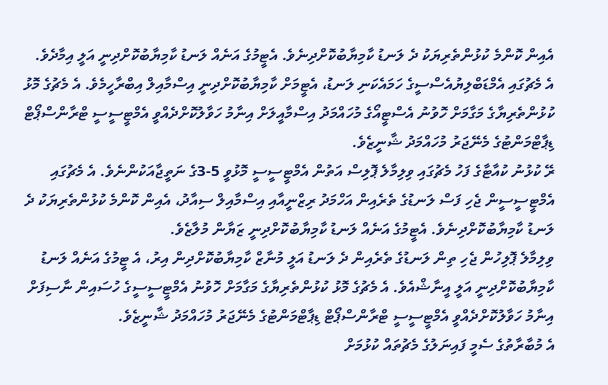އެއިން ކޮންމެ ކުޅުންތެރިޔަކު ދެ ލަނޑު ކާމިޔާބުކޮށްދިނެވެ. އެޓީމުގެ އަނެއް ލަނޑު ކާމިޔާބުކޮށްދިނީ އަލީ އިމާދެވެ.
އެ މެޗުގައި އެމްޑަބްލިޔުއެސްސީގެ ހަމައެކަނި ލަނޑު، އެޓީމަށް ކާމިޔާބުކޮށްދިނީ އިސްމާއިލް އިބްރާހީމެވެ. އެ މެޗުގެ މޮޅު ކުޅުންތެރިޔާގެ މަގާމަށް ހޮވުނު އެސްޓީއޯގެ މުހައްމަދު އިސްމާއީލަށް އިނާމު ހަވާލުކޮށްދެއްވީ އެމްޓީސީސީ ޓްރާންސްޕޯޓް ޑިޕާޓްމަންޓުގެ މެނޭޖަރު މުހައްމަދު ޝާނީޒެވެ.
ރޭ ކުޅުނު ކުއާޓާގެ ފަހު މެޗުގައި ވިލިމާލެ ޕޮލިސް އަތުން އެމްޓީސީސީ މޮޅުވީ 5-3ގެ ނަތީޖާއަކުންނެވެ. އެ މެޗުގައި އެމްޓީސީސީން ޖެހި ފަސް ލަނޑުގެ ތެރެއިން އަހްމަދު ރިޒްނީއާއި އިސްމާއިލް ސިއާދު، އެއިން ކޮންމެ ކުޅުންތެރިޔަކު ދެ ލަނޑު ކާމިޔާބުކޮށްދިނެވެ. އެޓީމުގެ އަނެއް ލަނޑު ކާމިޔާބުކޮށްދިނީ ޒަޔާން މުލާޒެވެ.
ވިލިމާލެ ޕޮލިހުން ޖެހި ތިން ލަނޑުގެ ތެރެއިން ދެ ލަނޑު އަލީ މުނާޒް ކާމިޔާބުކޮށްދިން އިރު، އެ ޓީމުގެ އަނެއް ލަނޑު ކާމިޔާބުކޮށްދިނީ އަލީ އީނާޝްއެވެ. އެ މެޗުގެ މޮޅު ކުޅުންތެރިޔާގެ މަގާމަށް ހޮވުނު އެމްޓީސީސީގެ ހުސައިން ނާސިފަށް އިނާމު ހަވާލުކޮށްދެއްވީ އެމްޓީސީސީ ޓްރާންސްޕޯޓް ޑިޕާޓްމަންޓުގެ މެނޭޖަރު މުހައްމަދު ޝާނީޒެވެ.
އެ މުބާރާތުގެ ސެމީ ފައިނަލުގެ މެޗުތައް ކުޅުމަށް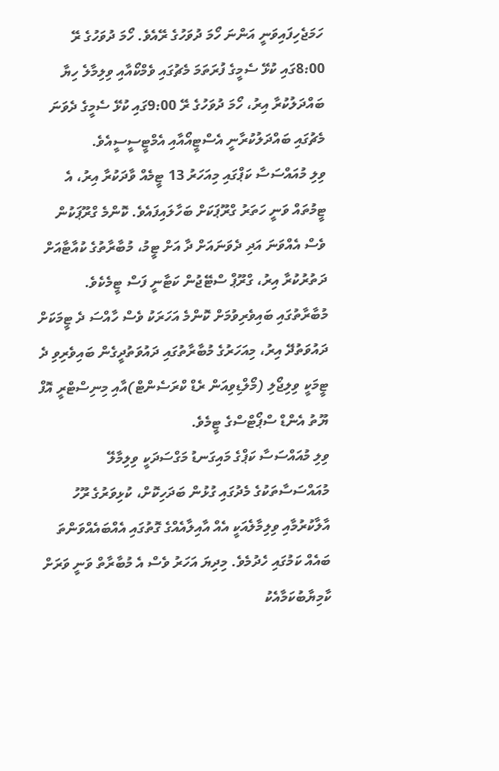ހަމަޖެހިފައިވަނީ އަންނަ ހޯމަ ދުވަހުގެ ރޭއެވެ. ހޯމަ ދުވަހުގެ ރޭ 8:00ގައި ކުޅޭ ސެމީގެ ފުރަތަމަ މެޗުގައި ވެމްކޯއާއި ވިލިމާލެ ހިޔާ ބައްދަލުކުރާ އިރު، ހޯމަ ދުވަހުގެ ރޭ 9:00ގައި ކުޅޭ ސެމީގެ ދެވަނަ މެޗުގައި ބައްދަލުކުރާނީ އެސްޓީއޯއާއި އެމްޓީސީސީއެވެ.
ވިލި މުއައްސަސާ ކަޕްގައި މިއަހަރު 13 ޓީމެއް ވާދަކުރާ އިރު، އެ ޓީމުތައް ވަނީ ހަތަރު ގްރޫޕަކަށް ބަހާލައިފައެވެ. ކޮންމެ ގްރޫޕަކުން ވެސް އެއްވަނަ އަދި ދެވަނައަށް ދާ އަށް ޓީމު، މުބާރާތުގެ ކުއާޓާއަށް ދަތުރުކުރާ އިރު، ގްރޫޕް ސްޓޭޖުން ކަޓާނީ ފަސް ޓީމެކެވެ.
މުބާރާތުގައި ބައިވެރިވުމަށް ކޮންމެ އަހަރަކު ވެސް ހާއްސަ ދެ ޓީމަކަށް ދައުވަތުދޭ އިރު، މިއަހަރުގެ މުބާރާތުގައި ދައުވަތުދީގެން ބައިވެރިވި ދެ ޓީމަކީ ވިލިޖޯލި (މޯލްޑިވިއަން ރެޑް ކްރަސެންޓް)އާއި މިނިސްޓްރީ އޮފް ޔޫތު އެންޑް ސްޕޯޓްސްގެ ޓީމެވެ.
ވިލި މުއައްސަސާ ކަޕްގެ މައިގަނޑު މަގްސަދަކީ ވިލިމާލޭ މުއައްސަސާތަކުގެ މެދުގައި ގުޅުން ބަދަހިކޮށް، ކުޅިވަރުގެ ރޫހު އާލާކުރުމާއި ވިލިމާލެއަކީ އެއް އާއިލާއެއްގެ ގޮތުގައި އެއްބައެއްވަންތަ ބައެއް ކަމުގައި ހެދުމެވެ. މިދިޔަ އަހަރު ވެސް އެ މުބާރާތް ވަނީ ވަރަށް ކާމިޔާބުކަމާއެކު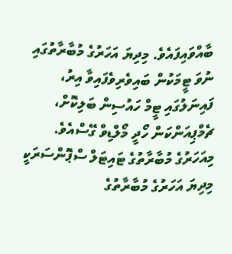ބާއްވައިފައެވެ. މިދިޔަ އަހަރުގެ މުބާރާތުގައި ނުވަ ޓީމަކުން ބައިވެރިވެފައިވާ އިރު، ފައިނަލުގައި ޓީމް ހައުސިން ބަލިކޮށް، ޗެމްޕިއަންކަން ހޯދީ މޯލްޑިވް ގޭސްއެވެ.
މިއަހަރުގެ މުބާރާތުގެ ޓައިޓަލް ސްޕޮންސަރަކީ މިދިޔަ އަހަރުގެ މުބާރާތުގެ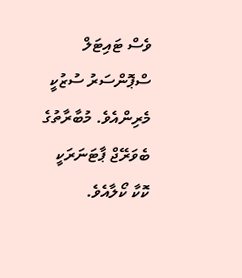ވެސް ޓައިޓަލް ސްޕޮންސަރު ސުޒުކީ މެރިންއެވެ. މުބާރާތުގެ ބެވަރޭޖް ޕާޓަނަރަކީ ކޮކާ ކޯލާއެވެ.